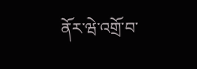ནོར་ཝེ་འགྲོ་བ་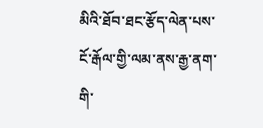མིའི་ཐོབ་ཐང་རྩོད་ལེན་པས་ངོ་རྒོལ་གྱི་ལམ་ནས་རྒྱ་ནག་གི་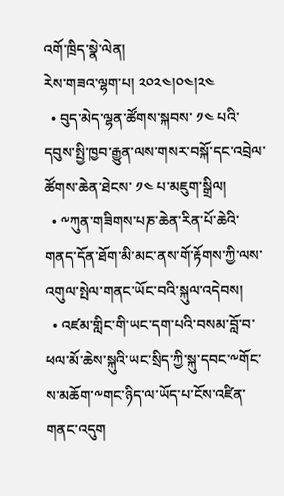འགོ་ཁྲིད་སྣེ་ལེན།
རེས་གཟའ་ལྷག་པ། ༢༠༢༤།༠༤།༢༤
  • བུད་མེད་ལྷན་ཚོགས་སྐབས་ ༡༤ པའི་དབུས་སྤྱི་ཁྱབ་རྒྱུན་ལས་གསར་བསྐོ་དང་འབྲེལ་ཚོགས་ཆེན་ཐེངས་ ༡༤ པ་མཇུག་སྒྲིལ།
  • ༸ཀུན་གཟིགས་པཎ་ཆེན་རིན་པོ་ཆེའི་གནད་དོན་ཐོག་མི་མང་ནས་གོ་རྟོགས་ཀྱི་ལས་འགུལ་སྤེལ་གནང་ཡོང་བའི་སྐུལ་འདེབས།
  • འཛམ་གླིང་གི་ཡང་དག་པའི་བསམ་བློ་བ་ཕལ་མོ་ཆེས་སྐུའི་ཡང་སྲིད་ཀྱི་སྐུ་དབང་༸གོང་ས་མཆོག་༸གང་ཉིད་ལ་ཡོད་པ་ངོས་འཛིན་གནང་འདུག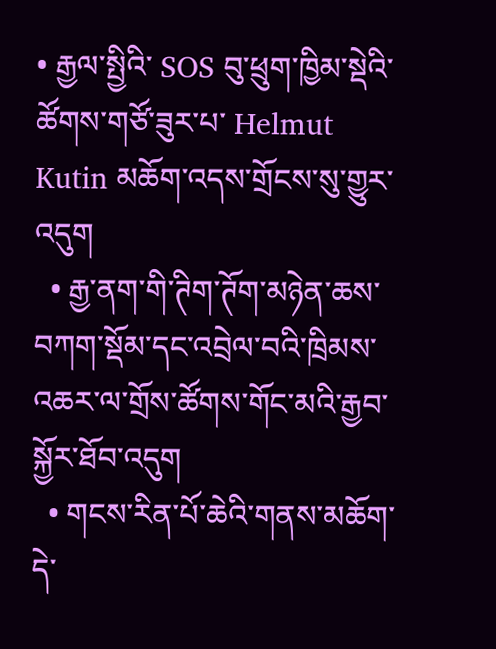• རྒྱལ་སྤྱིའི་ SOS བུ་ཕྲུག་ཁྱིམ་སྡེའི་ཚོགས་གཙོ་ཟུར་པ་ Helmut Kutin མཆོག་འདས་གྲོངས་སུ་གྱུར་འདུག
  • རྒྱ་ནག་གི་ཊིག་ཊོག་མཉེན་ཆས་བཀག་སྡོམ་དང་འབྲེལ་བའི་ཁྲིམས་འཆར་ལ་གྲོས་ཚོགས་གོང་མའི་རྒྱབ་སྐྱོར་ཐོབ་འདུག
  • གངས་རིན་པོ་ཆེའི་གནས་མཆོག་དེ་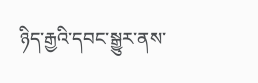ཉིད་རྒྱའི་དབང་སྒྱུར་ནས་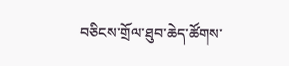བཅིངས་གྲོལ་ཐུབ་ཆེད་ཚོགས་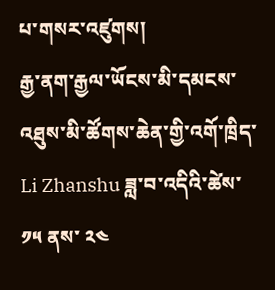པ་གསར་འཛུགས།
རྒྱ་ནག་རྒྱལ་ཡོངས་མི་དམངས་འཐུས་མི་ཚོགས་ཆེན་གྱི་འགོ་ཁྲིད་ Li Zhanshu ཟླ་བ་འདིའི་ཚེས་ ༡༥ ནས་ ༢༤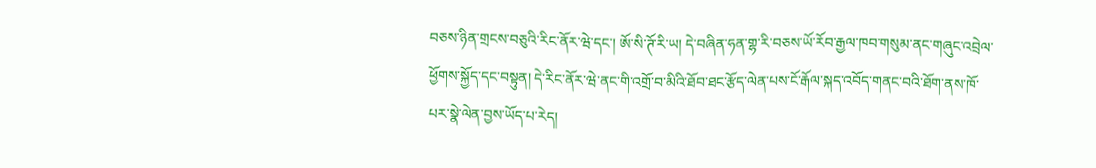བཅས་ཉིན་གྲངས་བཅུའི་རིང་ནོར་ཝེ་དང་། ཨོ་སི་ཊོ་རི་ཡ། དེ་བཞིན་ཧན་གྷ་རི་བཅས་ཡོ་རོབ་རྒྱལ་ཁབ་གསུམ་ནང་གཞུང་འབྲེལ་ཕྱོགས་སྐྱོད་དང་བསྟུན། དེ་རིང་ནོར་ཝེ་ནང་གི་འགྲོ་བ་མིའི་ཐོབ་ཐང་རྩོད་ལེན་པས་ངོ་རྒོལ་སྐད་འབོད་གནང་བའི་ཐོག་ནས་ཁོ་པར་སྣེ་ལེན་བྱས་ཡོད་པ་རེད།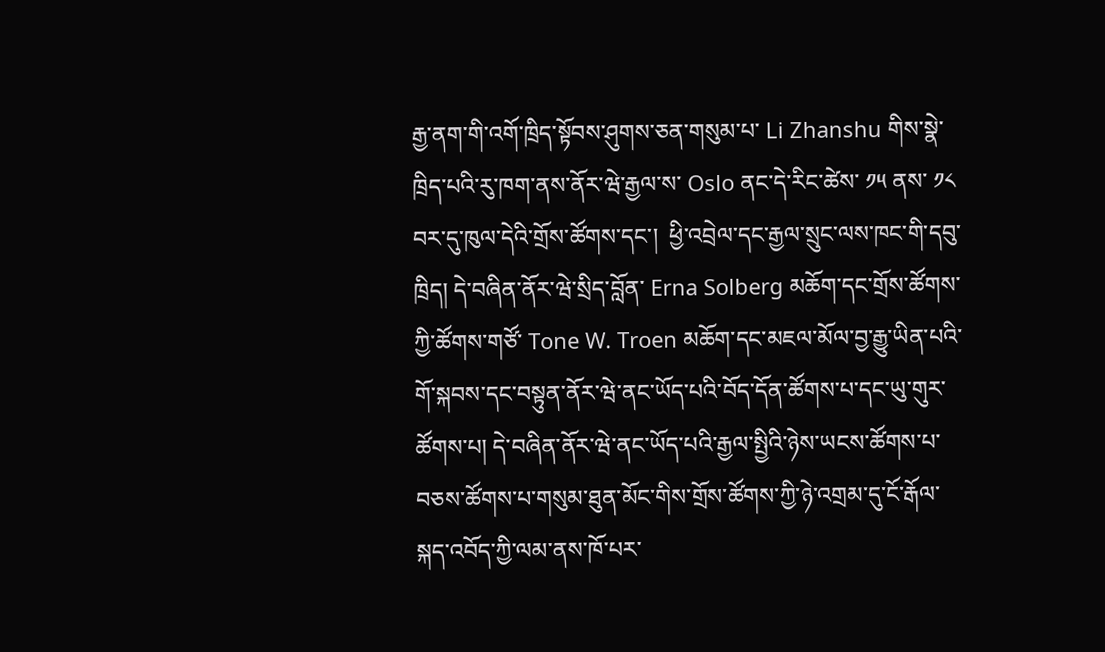རྒྱ་ནག་གི་འགོ་ཁྲིད་སྟོབས་ཤུགས་ཅན་གསུམ་པ་ Li Zhanshu གིས་སྣེ་ཁྲིད་པའི་རུ་ཁག་ནས་ནོར་ཝེ་རྒྱལ་ས་ Oslo ནང་དེ་རིང་ཚེས་ ༡༥ ནས་ ༡༨ བར་དུ་ཁུལ་དེའི་གྲོས་ཚོགས་དང་།  ཕྱི་འབྲེལ་དང་རྒྱལ་སྲུང་ལས་ཁང་གི་དབུ་ཁྲིད། དེ་བཞིན་ནོར་ཝེ་སྲིད་བློན་ Erna Solberg མཆོག་དང་གྲོས་ཚོགས་ཀྱི་ཚོགས་གཙོ་ Tone W. Troen མཆོག་དང་མཇལ་མོལ་བྱ་རྒྱུ་ཡིན་པའི་གོ་སྐབས་དང་བསྟུན་ནོར་ཝེ་ནང་ཡོད་པའི་བོད་དོན་ཚོགས་པ་དང་ཡུ་གུར་ཚོགས་པ། དེ་བཞིན་ནོར་ཝེ་ནང་ཡོད་པའི་རྒྱལ་སྤྱིའི་ཉེས་ཡངས་ཚོགས་པ་བཅས་ཚོགས་པ་གསུམ་ཐུན་མོང་གིས་གྲོས་ཚོགས་ཀྱི་ཉེ་འགྲམ་དུ་ངོ་རྒོལ་སྐད་འབོད་ཀྱི་ལམ་ནས་ཁོ་པར་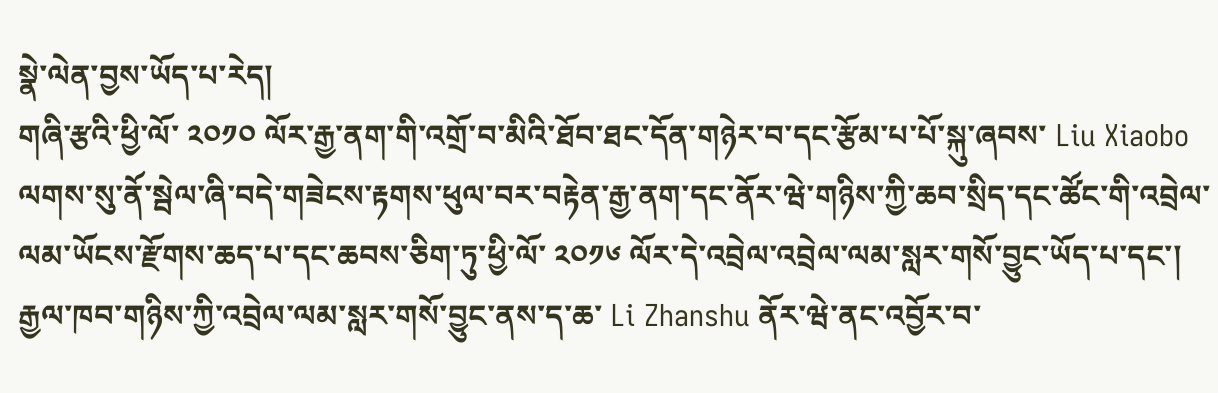སྣེ་ལེན་བྱས་ཡོད་པ་རེད།
གཞི་རྩའི་ཕྱི་ལོ་ ༢༠༡༠ ལོར་རྒྱ་ནག་གི་འགྲོ་བ་མིའི་ཐོབ་ཐང་དོན་གཉེར་བ་དང་རྩོམ་པ་པོ་སྐུ་ཞབས་ Liu Xiaobo ལགས་སུ་ནོ་སྦེལ་ཞི་བདེ་གཟེངས་རྟགས་ཕུལ་བར་བརྟེན་རྒྱ་ནག་དང་ནོར་ཝེ་གཉིས་ཀྱི་ཆབ་སྲིད་དང་ཚོང་གི་འབྲེལ་ལམ་ཡོངས་རྫོགས་ཆད་པ་དང་ཆབས་ཅིག་ཏུ་ཕྱི་ལོ་ ༢༠༡༦ ལོར་དེ་འབྲེལ་འབྲེལ་ལམ་སླར་གསོ་བྱུང་ཡོད་པ་དང་།  རྒྱལ་ཁབ་གཉིས་ཀྱི་འབྲེལ་ལམ་སླར་གསོ་བྱུང་ནས་ད་ཆ་ Li Zhanshu ནོར་ཝེ་ནང་འབྱོར་བ་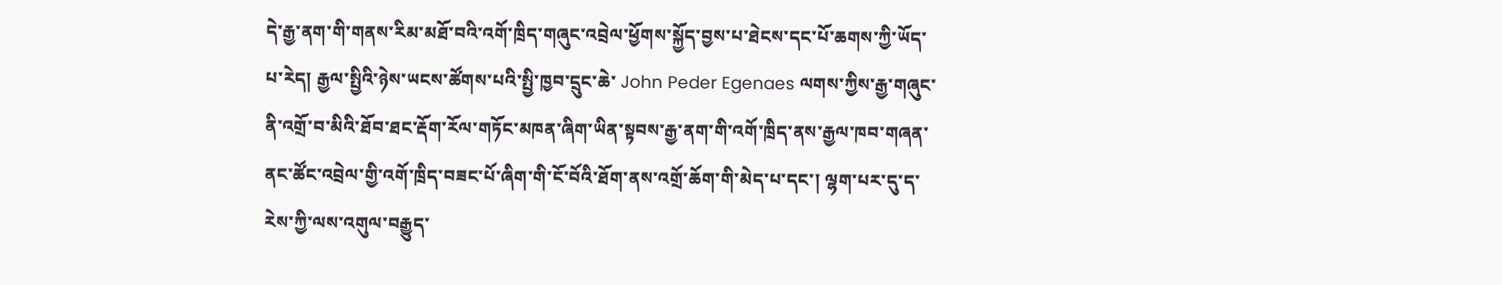དེ་རྒྱ་ནག་གི་གནས་རིམ་མཐོ་བའི་འགོ་ཁྲིད་གཞུང་འབྲེལ་ཕྱོགས་སྐྱོད་བྱས་པ་ཐེངས་དང་པོ་ཆགས་ཀྱི་ཡོད་པ་རེད། རྒྱལ་སྤྱིའི་ཉེས་ཡངས་ཚོགས་པའི་སྤྱི་ཁྱབ་དྲུང་ཆེ་ John Peder Egenaes ལགས་ཀྱིས་རྒྱ་གཞུང་ནི་འགྲོ་བ་མིའི་ཐོབ་ཐང་རྡོག་རོལ་གཏོང་མཁན་ཞིག་ཡིན་སྟབས་རྒྱ་ནག་གི་འགོ་ཁྲིད་ནས་རྒྱལ་ཁབ་གཞན་ནང་ཚོང་འབྲེལ་གྱི་འགོ་ཁྲིད་བཟང་པོ་ཞིག་གི་ངོ་བོའི་ཐོག་ནས་འགྲོ་ཆོག་གི་མེད་པ་དང་། ལྷག་པར་དུ་ད་རེས་ཀྱི་ལས་འགུལ་བརྒྱུད་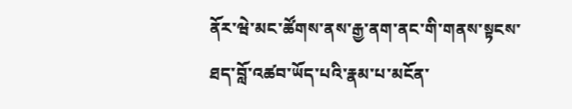ནོར་ཝེ་མང་ཚོགས་ནས་རྒྱ་ནག་ནང་གི་གནས་སྟངས་ཐད་བློ་འཚབ་ཡོད་པའི་རྣམ་པ་མངོན་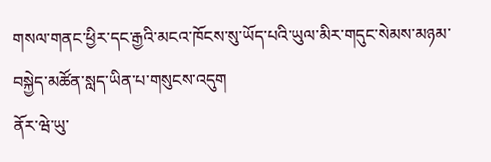གསལ་གནང་ཕྱིར་དང་རྒྱའི་མངའ་ཁོངས་སུ་ཡོད་པའི་ཡུལ་མིར་གདུང་སེམས་མཉམ་བསྐྱེད་མཚོན་སླད་ཡིན་པ་གསུངས་འདུག
ནོར་ཝེ་ཡུ་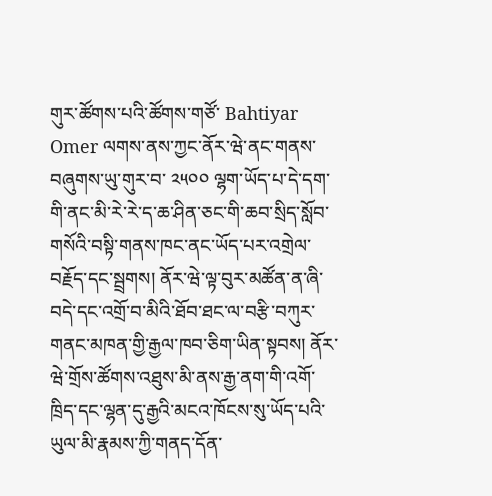གུར་ཚོགས་པའི་ཚོགས་གཙོ་ Bahtiyar Omer ལགས་ནས་ཀྱང་ནོར་ཝེ་ནང་གནས་བཞུགས་ཡུ་གུར་བ་ ༢༥༠༠ ལྷག་ཡོད་པ་དེ་དག་གི་ནང་མི་རེ་རེ་ད་ཆ་ཤིན་ཅང་གི་ཆབ་སྲིད་སློབ་གསོའི་བསྟི་གནས་ཁང་ནང་ཡོད་པར་འགྲེལ་བརྗོད་དང་སྦྲགས། ནོར་ཝེ་ལྟ་བུར་མཚོན་ན་ཞི་བདེ་དང་འགྲོ་བ་མིའི་ཐོབ་ཐང་ལ་བརྩི་བཀུར་གནང་མཁན་གྱི་རྒྱལ་ཁབ་ཅིག་ཡིན་སྟབས། ནོར་ཝེ་གྲོས་ཚོགས་འཐུས་མི་ནས་རྒྱ་ནག་གི་འགོ་ཁྲིད་དང་ལྷན་དུ་རྒྱའི་མངའ་ཁོངས་སུ་ཡོད་པའི་ཡུལ་མི་རྣམས་ཀྱི་གནད་དོན་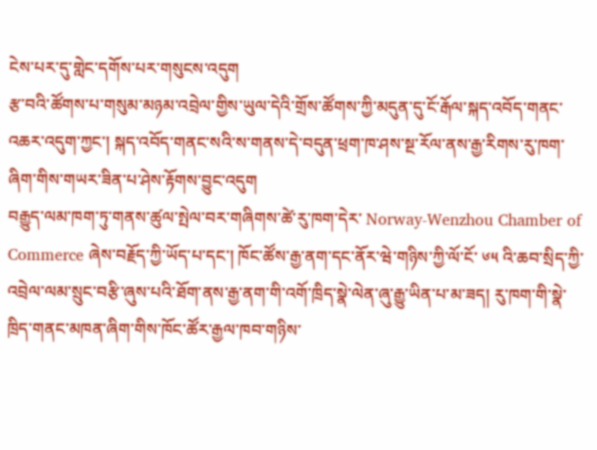ངེས་པར་དུ་གླེང་དགོས་པར་གསུངས་འདུག
རྩ་བའི་ཚོགས་པ་གསུམ་མཉམ་འབྲེལ་གྱིས་ཡུལ་དེའི་གྲོས་ཚོགས་ཀྱི་མདུན་དུ་ངོ་རྒོལ་སྐད་འབོད་གནང་འཆར་འདུག་ཀྱང་། སྐད་འབོད་གནང་སའི་ས་གནས་དེ་བདུན་ཕྲག་ཁ་ཤས་སྔ་རོལ་ནས་རྒྱ་རིགས་རུ་ཁག་ཞིག་གིས་གཡར་ཟིན་པ་ཤེས་རྟོགས་བྱུང་འདུག
བརྒྱུད་ལམ་ཁག་ཏུ་གནས་ཚུལ་སྤེལ་བར་གཞིགས་ཚེ་རུ་ཁག་དེར་ Norway-Wenzhou Chamber of Commerce ཞེས་བརྗོད་ཀྱི་ཡོད་པ་དང་། ཁོང་ཚོས་རྒྱ་ནག་དང་ནོར་ཝེ་གཉིས་ཀྱི་ལོ་ངོ་ ༦༥ འི་ཆབ་སྲིད་ཀྱི་འབྲེལ་ལམ་སྲུང་བརྩི་ཞུས་པའི་ཐོག་ནས་རྒྱ་ནག་གི་འགོ་ཁྲིད་སྣེ་ལེན་ཞུ་རྒྱུ་ཡིན་པ་མ་ཟད། རུ་ཁག་གི་སྣེ་ཁྲིད་གནང་མཁན་ཞིག་གིས་ཁོང་ཚོར་རྒྱལ་ཁབ་གཉིས་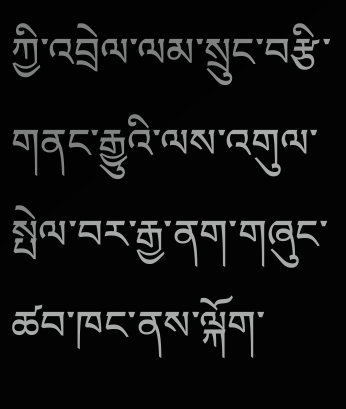ཀྱི་འབྲེལ་ལམ་སྲུང་བརྩི་གནང་རྒྱུའི་ལས་འགུལ་སྤེལ་བར་རྒྱ་ནག་གཞུང་ཚབ་ཁང་ནས་ལྐོག་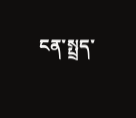ངན་སྤྲད་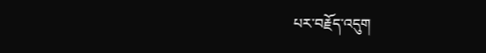པར་བརྗོད་འདུག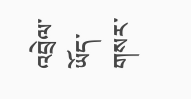འབྲེལ་ཡོད་གསར་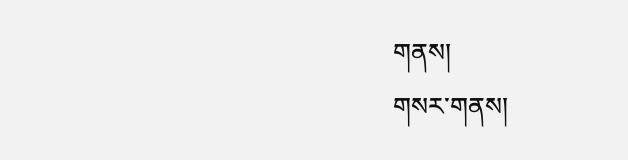གནས།
གསར་གནས།